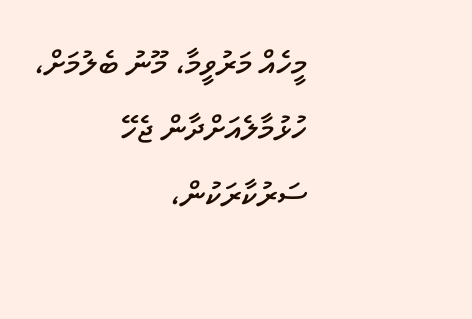މީހެއް މަރުވީމާ، މޫނު ބެލުމަށް، ހުޅުމާލެއަށްދާން ޖެހޭ ސަރުކާރަކުން،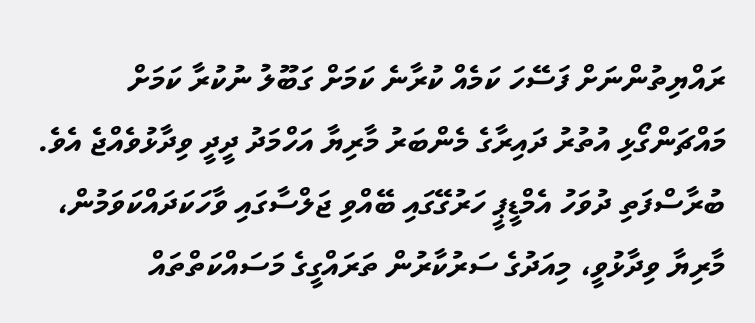ރައްޔިތުންނަށް ފަސޭހަ ކަމެއް ކުރާނެ ކަމަށް ގަބޫލު ނުކުރާ ކަމަށް މައްޗަންގޯޅި އުތުރު ދައިރާގެ މެންބަރު މާރިޔާ އަހްމަދު ދީދީ ވިދާޅުވެއްޖެ އެވެ.
ބުރާސްފަތި ދުވަހު އެމްޑީޕީ ހަރުގޭގައި ބޭއްވި ޖަލްސާގައި ވާހަކަދައްކަވަމުން، މާރިޔާ ވިދާޅުވީ، މިއަދުގެ ސަރުކާރުން ތަރައްގީގެ މަސައްކަތްތައް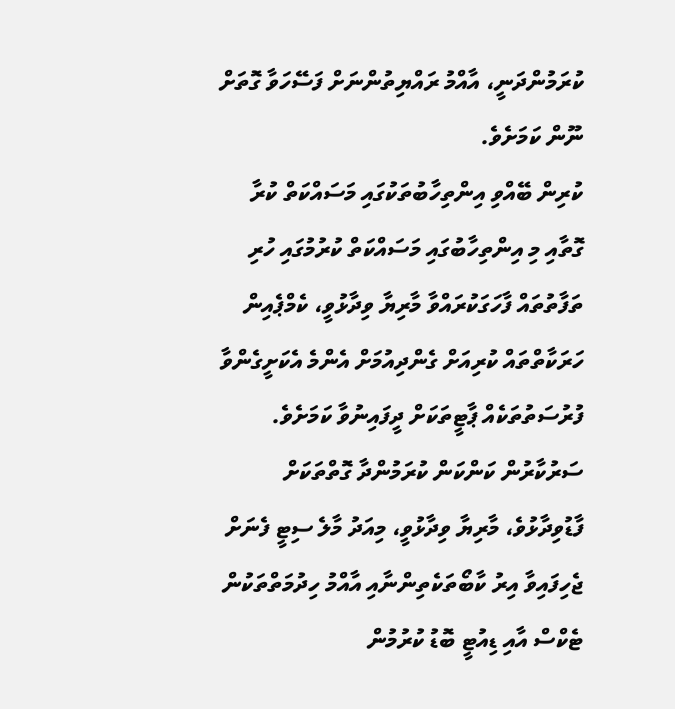ކުރަމުންދަނީ، އާއްމު ރައްޔިތުންނަށް ފަސޭހަވާ ގޮތަށް ނޫން ކަމަށެވެ.
ކުރިން ބޭއްވި އިންތިހާބުތަކުގައި މަސައްކަތް ކުރާ ގޮތާއި މި އިންތިހާބުގައި މަސައްކަތް ކުރުމުގައި ހުރި ތަފާތުތައް ފާހަގަކުރައްވާ މާރިޔާ ވިދާޅުވީ، ކެމްޕެއިން ހަރަކާތްތައް ކުރިއަށް ގެންދިއުމަށް އެންމެ އެކަށީގެންވާ ފުރުސަތުތަކެއް ޕާޓީތަކަށް ދީފައިނުވާ ކަމަށެވެ.
ސަރުކާރުން ކަންކަން ކުރަމުންދާ ގޮތްތަކަށް ފާޑުވިދާޅުވެ، މާރިޔާ ވިދާޅުވީ، މިއަދު މާލެ ސިޓީ ފެނަށް ޖެހިފައިވާ އިރު ކާބޯތަކެތިންނާއި އާއްމު ހިދުމަތްތަކުން ޓެކްސް އާއި ޑިއުޓީ ބޮޑު ކުރުމުން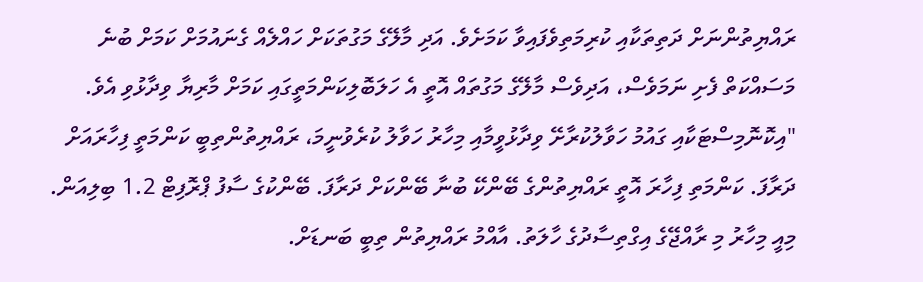ރައްޔިތުންނަށް ދަތިތަކާއި ކުރިމަތިވެފައިވާ ކަމަށެވެ. އަދި މާލޭގެ މަގުތަކަށް ހައްލެއް ގެނައުމަށް ކަމަށް ބުނެ މަސައްކަތް ފެށި ނަމަވެސް، އަދިވެސް މާލޭގެ މަގުތައް އޮތީ އެ ހަލަބޮލިކަންމަތީގައި ކަމަށް މާރިޔާ ވިދާޅުވި އެވެ.
"އިކޮނޮމިސްޓަކާއި ގައުމު ހަވާލުކުރާށޭ ވިދާޅުވީމާއި މިހާރު ހަވާލު ކުރެވުނީމަ، ރައްޔިތުންތިބީ ކަންމަތީ ފިހާރައަށް ދަރާފަ. ކަންމަތި ފިހާރަ އޮތީ ރައްޔިތުންގެ ބޭންކޭ ބުނާ ބޭންކަށް ދަރާފަ. ބޭންކުގެ ސާފު ޕްރޮފިޓް 1.2 ބިލިއަން. މިއީ މިހާރު މި ރާއްޖޭގެ އިގްތިސާދުގެ ހާލަތު. އާއްމު ރައްޔިތުން ތިބީ ބަނޑަށް.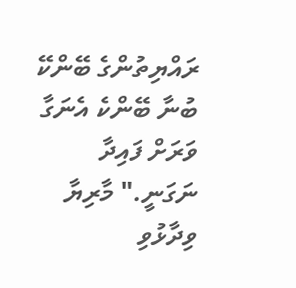ރައްޔިތުންގެ ބޭންކޭ ބުނާ ބޭންކެ އެނަގާ ވަރަށް ފައިދާ ނަގަނީ." މާރިޔާ ވިދާޅުވި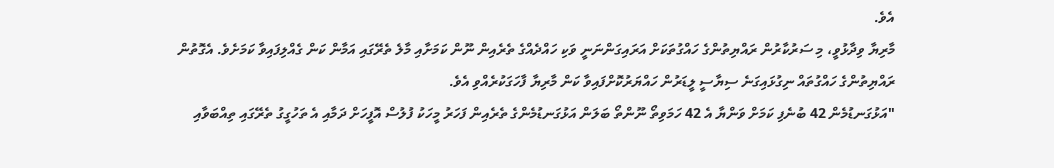އެވެ.
މާރިޔާ ވިދާޅުވީ، މި ސަރުކާރުން ރައްޔިތުންގެ ހައްގުތަކަށް އަރައިގަންނަނީ ވަކި ހައްދެއްގެ ތެރެއިން ނޫން ކަމަށާއި މާލެ ތެރޭގައި އަމާން ކަން ގެއްލިފައިވާ ކަމަށެވެ. އެގޮތުން ރައްޔިތުންގެ ހައްގުތައް ނިގުޅައިގަނެ ސިޔާސީ ލީޑަރުން ހައްޔަރުކޮށްފައިވާ ކަން މާރިޔާ ފާހަގަކުރެއްވި އެވެ.
"އަޅުގަނޑުމެން 42 ބުނެފި ކަމަށް ވަންޔާ އެ 42 ހަމަވިތޯ ނޫންތޯ ބަލަން އަޅުގަނޑުމެންގެ ތެރެއިން ފަހަރު މީހަކު ފުލުސް އޮފީހަށް ދަމާއި އެ ތަހުގީގު ތެރޭގައި ތިއްބަވާއި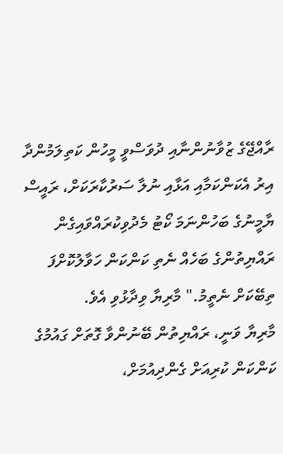ރާއްޖޭގެ ޒުވާނުންނާއި ދުވަސްވީ މީހުން ކަތިލަމުންދާ އިރު އެކަންކަމާއި އަޅާއި ނުލާ ސަރުކާރަކަށް، ރައީސް ޔާމީނުގެ ބަހުންނަމަ ކޯޓު މެދުވިކުރައްވައިގެން ރައްޔިތުންގެ ބަހެއް ނެތި ކަންކަން ހަވާލުކޮށްފަ ތިބޭކަށް ނެތީމު." މާރިޔާ ވިދާޅުވި އެވެ.
މާރިޔާ ވަނީ، ރައްޔިތުން ބޭނުންވާ ގޮތަށް ގައުމުގެ ކަންކަން ކުރިއަށް ގެންދިއުމަށް،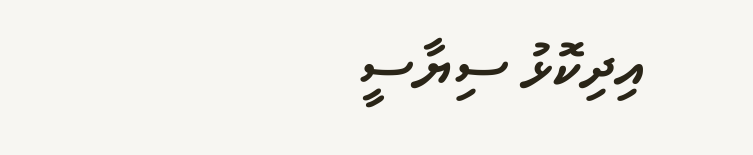އިދިކޮޅު ސިޔާސީ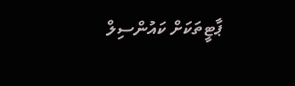ޕާޓީތަކަށް ކައުންސިލް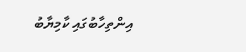އިންތިހާބުގައި ކާމިޔާބު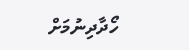ހޯދާދިނުމަށް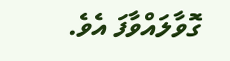ގޮވާލައްވާފަ އެވެ.